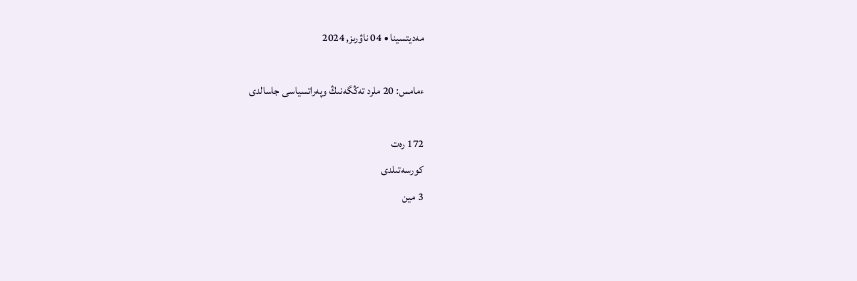مەديتسينا • 04 ناۋرىز, 2024

ءمامس: 20 ملرد تەڭگەنىڭ وپەراتسياسى جاسالدى

172 رەت
كورسەتىلدى
3 مين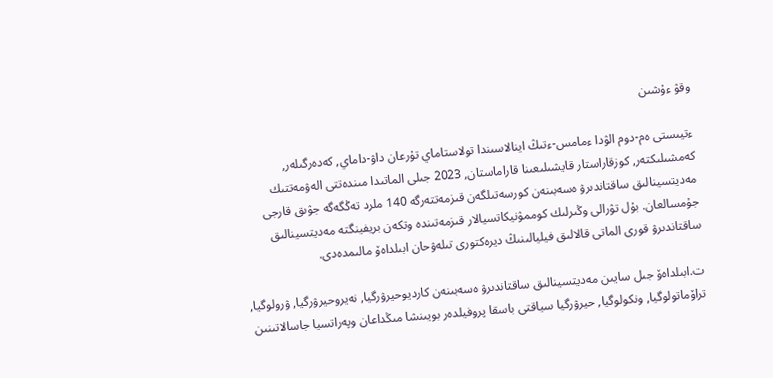وقۋ ءۇشىن

ءتيىستى ەم-دوم الۋدا ءمامس-ءتىڭ اينالاسىندا تولاستاماي تۇرعان داۋ-داماي, كەدەرگىلەر, كەمشىلىكتەر, كوزقاراستار قايشىلىعىنا قاراماستان, 2023 جىلى الماتىدا مىندەتتى الەۋمەتتىك مەديتسينالىق ساقتاندىرۋ ەسەبىنەن كورسەتىلگەن قىزمەتتەرگە 140 ملرد تەڭگەگە جۋىق قارجى جۇمسالعان. بۇل تۋرالى وڭىرلىك كوممۋنيكاتسيالار قىزمەتىندە وتكەن بريفينگتە مەديتسينالىق ساقتاندىرۋ قورى الماتى قالالىق فيليالىنىڭ ديرەكتورى تىلەۋحان ابىلداەۆ مالىمدەدى.

ت.ابىلداەۆ جىل سايىن مەديتسينالىق ساقتاندىرۋ ەسەبىنەن كارديوحيرۋرگيا, نەيروحيرۋرگيا, ۋرولوگيا, تراۆماتولوگيا, ونكولوگيا, حيرۋرگيا سياقتى باسقا پروفيلدەر بويىنشا مىڭداعان وپەراتسيا جاسالاتىنىن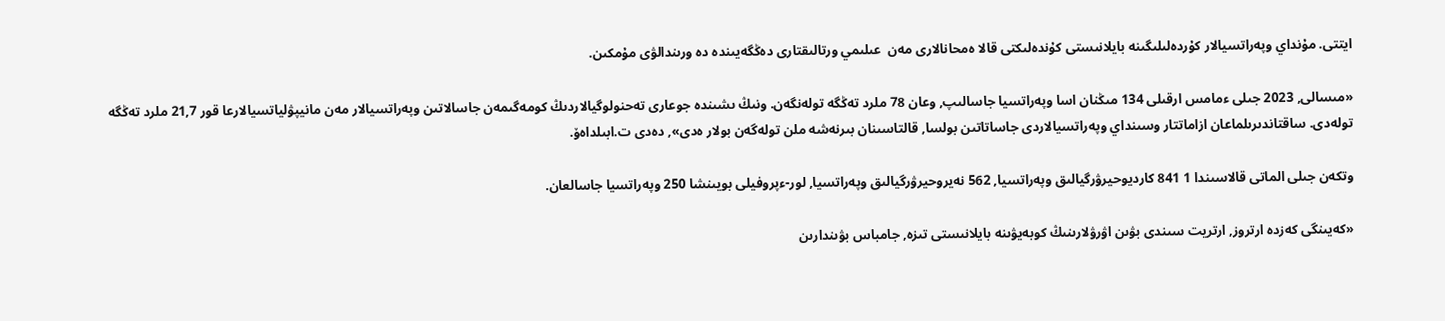ايتتى. مۇنداي وپەراتسيالار كۇردەلىلىگىنە بايلانىستى كۇندەلىكتى قالا ەمحانالارى مەن  عىلىمي ورتالىقتارى دەڭگەيىندە دە ورىندالۋى مۇمكىن.

«مىسالى, 2023 جىلى ءمامس ارقىلى 134 مىڭنان اسا وپەراتسيا جاسالىپ, وعان 78 ملرد تەڭگە تولەنگەن. ونىڭ ىشىندە جوعارى تەحنولوگيالاردىڭ كومەگىمەن جاسالاتىن وپەراتسيالار مەن مانيپۋلياتسيالارعا قور 21,7 ملرد تەڭگە تولەدى. ساقتاندىرىلماعان ازاماتتار وسىنداي وپەراتسيالاردى جاساتاتىن بولسا, قالتاسىنان بىرنەشە ملن تولەگەن بولار ەدى», دەدى ت.ابىلداەۆ.

وتكەن جىلى الماتى قالاسىندا 1 841 كارديوحيرۋرگيالىق وپەراتسيا, 562 نەيروحيرۋرگيالىق وپەراتسيا, لور-ءپروفيلى بويىنشا 250 وپەراتسيا جاسالعان.

«كەيىنگى كەزدە ارتروز, ارتريت سىندى بۋىن اۋرۋلارىنىڭ كوبەيۋىنە بايلانىستى تىزە, جامباس بۋىندارىن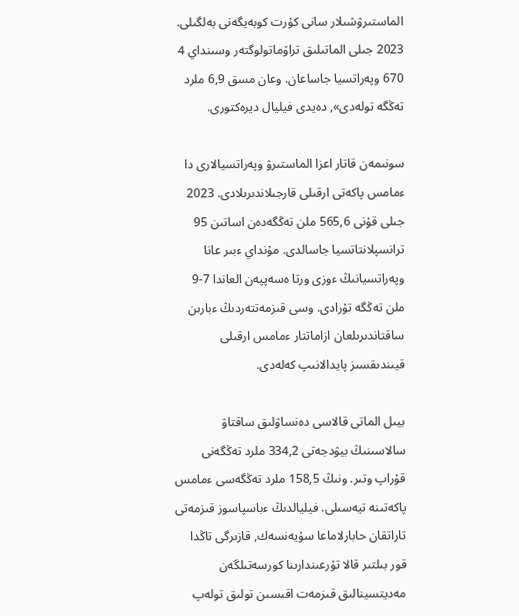الماستىرۋشىلار سانى كۇرت كوبەيگەنى بەلگىلى. 2023 جىلى الماتىلىق تراۆماتولوگتەر وسىنداي 4 670 وپەراتسيا جاساعان. وعان مسق 6,9 ملرد تەڭگە تولەدى», دەيدى فيليال ديرەكتورى.

سونىمەن قاتار اعزا الماستىرۋ وپەراتسيالارى دا ءمامس پاكەتى ارقىلى قارجىلاندىرىلادى. 2023 جىلى قۇنى 565,6 ملن تەڭگەدەن اساتىن 95 ترانسپلانتاتسيا جاسالدى. مۇنداي ءبىر عانا وپەراتسيانىڭ ءوزى ورتا ەسەپپەن العاندا 7-9 ملن تەڭگە تۇرادى. وسى قىزمەتتەردىڭ ءبارىن ساقتاندىرىلعان ازاماتتار ءمامس ارقىلى قيىندىقسىز پايدالانىپ كەلەدى.

بيىل الماتى قالاسى دەنساۋلىق ساقتاۋ سالاسىنىڭ بيۋدجەتى 334,2 ملرد تەڭگەنى قۇراپ وتىر. ونىڭ 158,5 ملرد تەڭگەسى ءمامس پاكەتىنە تيەسىلى. فيليالدىڭ ءباسپاسوز قىزمەتى تاراتقان حابارلاماعا سۇيەنسەك, قازىرگى تاڭدا قور بىلتىر قالا تۇرعىندارىنا كورسەتىلگەن مەديتسينالىق قىزمەت اقىسىن تولىق تولەپ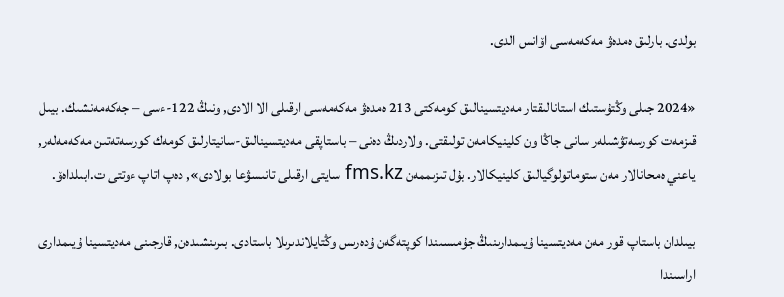بولدى. بارلىق ەمدەۋ مەكەمەسى اۆانس الدى.

«2024 جىلى وڭتۇستىك استانالىقتار مەديتسينالىق كومەكتى 213 ەمدەۋ مەكەمەسى ارقىلى الا الادى, ونىڭ 122-ءسى – جەكەمەنشىك. بيىل قىزمەت كورسەتۋشىلەر سانى جاڭا ون كلينيكامەن تولىقتى. ولاردىڭ دەنى – باستاپقى مەديتسينالىق-سانيتارلىق كومەك كورسەتەتىن مەكەمەلەر, ياعني ەمحانالار مەن ستوماتولوگيالىق كلينيكالار. بۇل تىزىممەن fms.kz سايتى ارقىلى تانىسۋعا بولادى», دەپ اتاپ ءوتتى ت.ابىلداەۆ.

بيىلدان باستاپ قور مەن مەديتسينا ۇيىمدارىنىڭ جۇمىسىندا كوپتەگەن ۇدەرىس وڭتايلاندىرىلا باستادى. بىرىنشىدەن, قارجىنى مەديتسينا ۇيىمدارى اراسىندا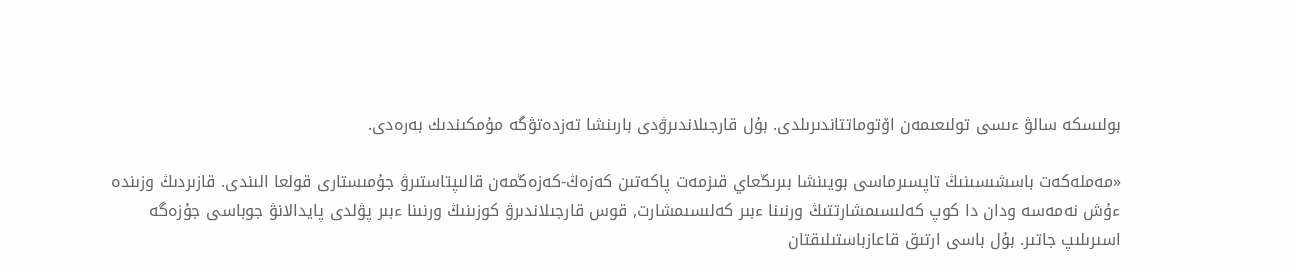بولىسكە سالۋ ءىسى تولىعىمەن اۆتوماتتاندىرىلدى. بۇل قارجىلاندىرۋدى بارىنشا تەزدەتۋگە مۇمكىندىك بەرەدى.

«مەملەكەت باسشىسىنىڭ تاپسىرماسى بويىنشا بىرىڭعاي قىزمەت پاكەتىن كەزەڭ-كەزەڭمەن قالىپتاستىرۋ جۇمىستارى قولعا الىندى. قازىردىڭ وزىندە ءۇش نەمەسە ودان دا كوپ كەلىسىمشارتتىڭ ورنىنا ءبىر كەلىسىمشارت, قوس قارجىلاندىرۋ كوزىنىڭ ورنىنا ءبىر پۋلدى پايدالانۋ جوباسى جۇزەگە اسىرىلىپ جاتىر. بۇل باسى ارتىق قاعازباستىلىقتان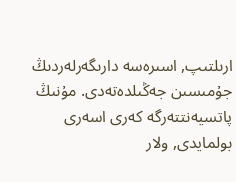ارىلتىپ, اسىرەسە دارىگەرلەردىڭ جۇمىسىن جەڭىلدەتەدى. مۇنىڭ پاتسيەنتتەرگە كەرى اسەرى بولمايدى, ولار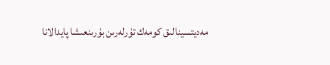مەديتسينالىق كومەك تۇرلەرىن بۇرىنعىشا پايدالانا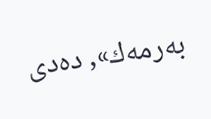بەرمەك», دەدى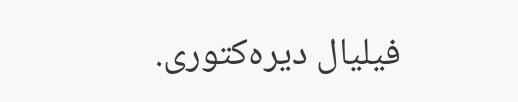فيليال ديرەكتورى.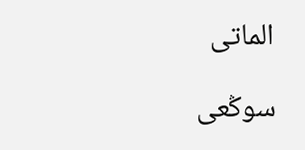الماتى

سوڭعى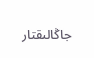جاڭالىقتار